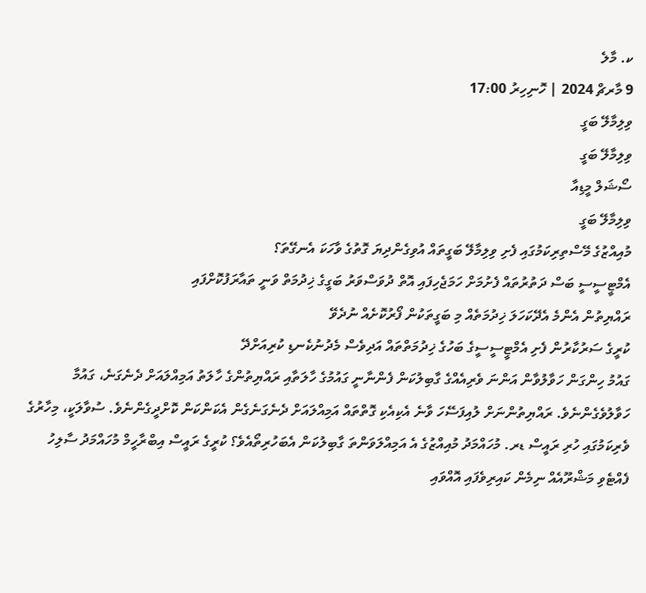ކ. މާލެ
9 މާރޗް 2024 | ހޮނިހިރު 17:00
ވިލިމާލޭ ބަގީ
ވިލިމާލޭ ބަގީ
ސޯޝަލް މީޑިއާ
ވިލިމާލޭ ބަގީ
މުއިއްޒުގެ މޭސްތިރިކަމުގައި ފެށި ވިލިމާލޭ ބަގީތައް އުވިގެންދިޔަ ގޮތުގެ ވާހަކަ އެނގޭތަ؟
އެމްޓީސީސީ ބަސް ދަތުރުތައް ފެށުމަށް ހަމަޖެހިފައި އޮތް ދުވަސްވަރު ބަގީގެ ޚިދުމަތް ވަނީ ތައާރަފުކޮށްފައި
ރައްޔިތުން އެންމެ އެދޭކަހަލަ ޚިދުމަތެއް މި ބަގީތަކުން ފޯރުކޮށެއް ނުދެވޭ
ކުރީގެ ސަރުކާރުން ފެށި އެމްޓީސީސީގެ ބަހުގެ ޚިދުމަތްތައް އަދިވެސް މެދުނުކެނޑި ކުރިއަށްދޭ
ގައުމު ހިންގަން ހަވާލުވާން އަންނަ ވެރިއެއްގެ ގާބިލުކަން ފެންނާނީ ގައުމުގެ ހާލަތާއި ރައްޔިތުންގެ ހާލަތު އަމިއްލައަށް ދެނެގަނެ، ގައުމާ ހަވާލުވެގެންނެވެ. ރައްޔިތުންނަށް ލުއިފަސޭހަ ވާނެ އެކިއެކި ގޮތްތައް އަމިއްލައަށް ދެނެގަނެގެން އެކަންކަން ކޮށްދީގެންނެވެ. ސުވާލަކީ، މިހާރުގެ ވެރިކަމުގައި ހުރި ރައީސް ޑރ. މުހައްމަދު މުއިއްޒުގެ އެ އަމިއްލަވަންތަ ގާބިލުކަން އެބަހުރިތޯއެވެ؟ ކުރީގެ ރައީސް އިބްރާހީމް މުހައްމަދު ސާލިހު ފެއްޓެވި މަޝްރޫއެއް ނިމެން ކައިރިވެފައި އޮއްވައި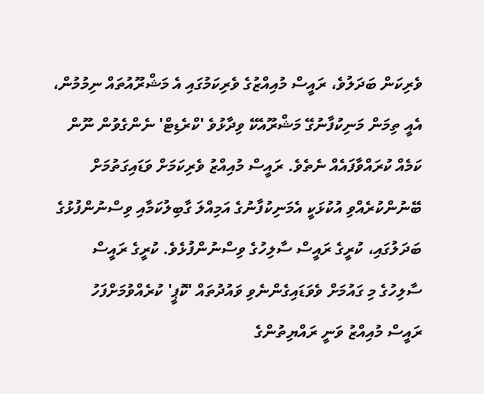ވެރިކަން ބަދަލުވެ، ރައީސް މުއިއްޒުގެ ވެރިކަމުގައި އެ މަޝްރޫއުތައް ނިމުމުން، އެއީ ތިމަން މަނިކުފާނުގޭ މަޝްރޫއެކޭ ވިދާޅުވެ 'ކްރެޑިޓް' ނެންގެވުން ނޫން ކަމެއް ކުރައްވާފައެއް ނެތެވެ. ރައީސް މުއިއްޒު ވެރިކަމަށް ވަޑައިގަތުމަށް ބޭނުންކުރެއްވި އުކުޅަކީ އެމަނިކުފާނުގެ އަމިއްލަ ގާބިލުކަމާއި ވިސްނުންފުޅުގެ ބަދަލުގައި، ކުރީގެ ރައީސް ސާލިހުގެ ވިސްނުންފުޅެވެ. ކުރީގެ ރައީސް ސާލިހުގެ މި ގައުމަށް ވެވަޑައިގެންނެވި ވައުދުތައް 'ކޮޕީ' ކުރެއްވުމަށްފަހު ރައީސް މުއިއްޒު ވަނީ ރައްޔިތުންގެ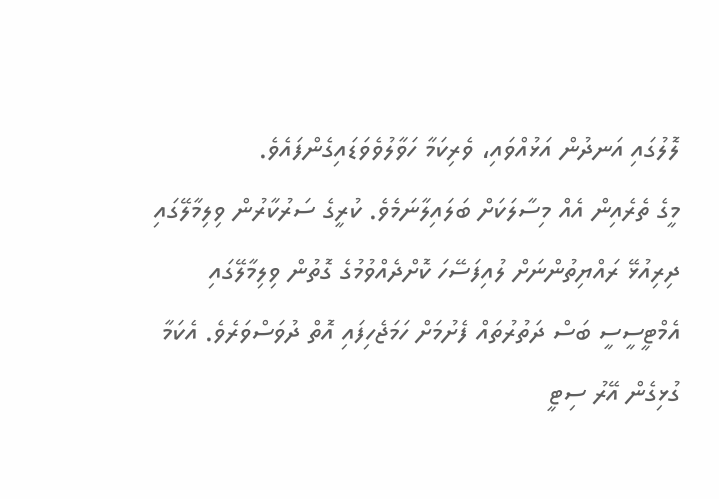ލޮލުގައި އަނދުން އަޅުއްވައި، ވެރިކަމާ ހަވާލުވެވަޑައިގެންފައެވެ.
މީގެ ތެރެއިން އެއް މިސާލަކަށް ބަލައިލާނަމެވެ. ކުރީގެ ސަރުކާރުން ވިލިމާލޭގައި ދިރިއުޅޭ ރައްޔިތުންނަށް ލުއިފަސޭހަ ކޮށްދެއްވުމުގެ ގޮތުން ވިލިމާލޭގައި އެމްޓީސީސީ ބަސް ދަތުރުތައް ފެށުމަށް ހަމަޖެހިފައި އޮތް ދުވަސްވަރެވެ. އެކަމާ ގުޅިގެން އޭރު ސިޓީ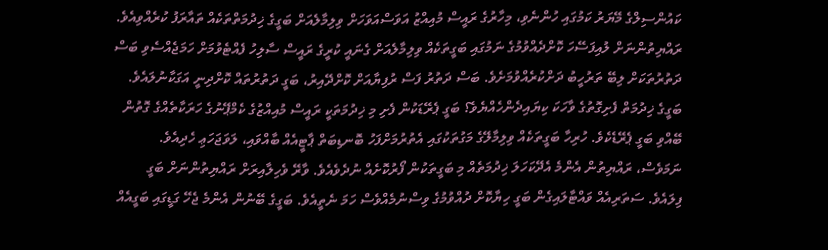ކައުންސިލްގެ މޭޔަރު ކަމުގައި ހުންނެވި، މިހާރުގެ ރައީސް މުއިއްޒު އަވަސްއަވަހަށް ވިލިމާލެއަށް ބަގީގެ ޚިދުމަތްތަކެއް ތައާރަފު ކުރެއްވިއެވެ. ރައްޔިތުންނަށް ލުއިފަސޭހަ ކޮށްދެއްވުމުގެ ނަމުގައި ބަގީތަކެއް ވިލިމާލެއަށް ގެނައީ ކުރީގެ ރައީސް ސާލިހު ފެއްޓެވުމަށް ހަމަޖެއްސެވި ބަސް ދަތުރުތަކަށް ލިބޭ ތަރުހީބު ދަށްކުރެއްވުމަށެވެ. ބަސް ދަތުރު ފަސް ރުފިޔާއަށް ކޮށްދޭއިރު، ބަގީ ދަތުރުތައް ކޮށްދިނީ އަގަކާނުލައެވެ.
ބަގީގެ ޚިދުމަތް ފެށިގޮތުގެ ވާހަކަ ކިޔައިދެންހެއްޔެވެ؟ ބަގީ ޕެރޭޑަކުން ފެށި މި ޚިދުމަތަކީ ރައީސް މުއިއްޒުގެ ކެމްޕޭނުގެ ހަރަކާތެއްގެ ގޮތުން ބޭއްވި ބަގީ ޕެރޭޑެކެވެ. ހުރިހާ ބަގީތަކެއް ވިލިމާލޭގެ މަގުތަކުގައި އެތުރުމަށްފަހު ބޮނޑިބަތް ޕާޓީއެއް ބާއްވައި، ލަވަޖަހަޢި ހެދިއެވެ.
ނަމަވެސް، ރައްޔިތުން އެންމެ އެދޭކަހަލަ ޚިދުމަތެއް މި ބަގީތަކުން ފޯރުކޮށެއް ނުދެވެއެވެ. ވާރޭ ވެހިލާއިރަށް ރައްޔިތުންނަށް ބަގީ ފިލައެވެ. ސަތަރިއެއް ވައްޓާލައިގެން ބަގީ ހިޔާކޮށް ދުއްވުމުގެ ވިސްނުމެއްވެސް ހަމަ ނެތީއެވެ. ބަގީގެ ބޭނުން އެންމެ ޖެހޭ ގަޑީގައި ބަގީއެއް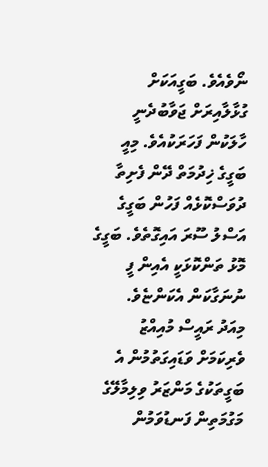ނޯވެއެވެ. ބަގީއަކަށް ގުޅާލާއިރަށް ޖަވާބުދެނީ ހާލަކުން ފަހަރަކުއެވެ. މިއީ ބަގީގެ ޚިދުމަތް ދޭން ފެށިތާ ދުވަސްކޮޅެއް ފަހުން ބަގީގެ އަސްލު ސޫރަ އައިގޮތެވެ. ބަގީގެ މޮޅު ތަންކޮޅަކީ އެއިން ފީ ނުނަގާކަން އެކަންޏެވެ.
މިއަދު ރައީސް މުއިއްޒު ވެރިކަމަށް ވަޑައިގަތުމުން އެ ބަގީތަކުގެ މަންޒަރު ވިލިމާލޭގެ މަގުމަތިން ފަނޑުވަމުން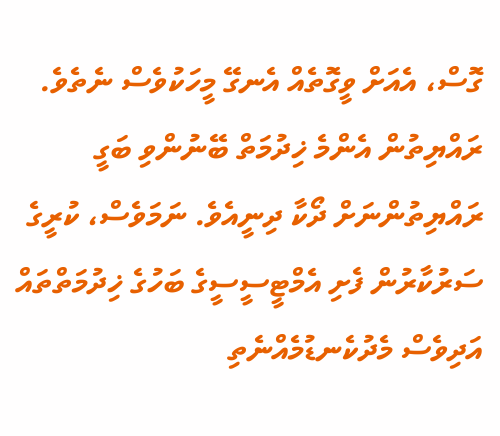ގޮސް، އެއަށް ވީގޮތެއް އެނގޭ މީހަކުވެސް ނެތެވެ. ރައްޔިތުން އެންމެ ޚިދުމަތް ބޭނުންވި ބަގީ ރައްޔިތުންނަށް ދޯކާ ދިނީއެވެ. ނަމަވެސް، ކުރީގެ ސަރުކާރުން ފެށި އެމްޓީސީސީގެ ބަހުގެ ޚިދުމަތްތައް އަދިވެސް މެދުކެނޑުމެއްނެތި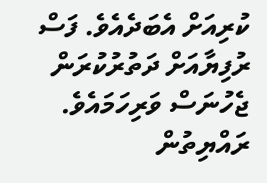ކުރިއަށް އެބަދެއެވެ. ފަސް ރުފިޔާއަށް ދަތުރުކުރަން ޖެހުނަސް ވަރިހަމައެވެ. ރައްޔިތުން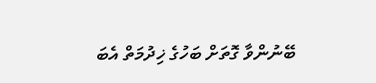ބޭނުންވާ ގޮތަށް ބަހުގެ ޚިދުމަތް އެބަ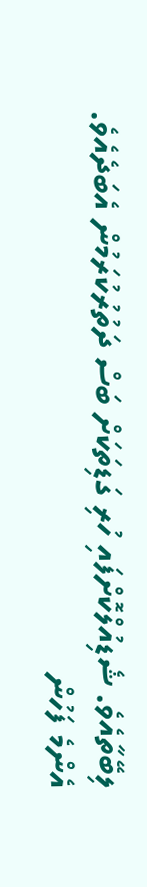ލިބޭތާއެވެ. ޝެޑިއުލްކޮށްފައި ހުރި ގަޑިތަކަށް ބަސް ދަތުރުކުރަމުން އެބަދެއެވެ.
އެންމެ ފަހުން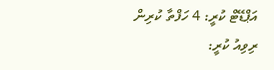އަޕްޑޭޓް ކުރީ: 4 ހަފްތާ ކުރިން
ރިވިއު ކުރީ: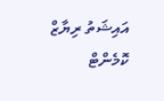އައިޝަތު ރިޔާޒް
ކޮމެންޓް